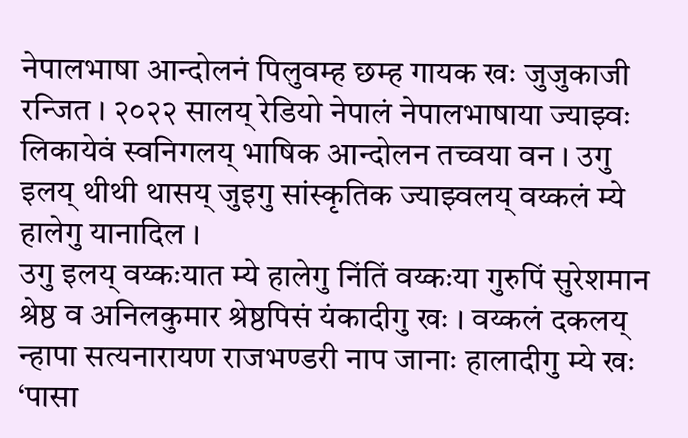नेपालभाषा आन्दोलनं पिलुवम्ह छम्ह गायक खः जुजुकाजी रन्जित । २०२२ सालय् रेडियो नेपालं नेपालभाषाया ज्याझ्वः लिकायेवं स्वनिगलय् भाषिक आन्दोलन तच्वया वन । उगु इलय् थीथी थासय् जुइगु सांस्कृतिक ज्याझ्वलय् वय्कलं म्ये हालेगु यानादिल ।
उगु इलय् वय्कःयात म्ये हालेगु निंतिं वय्कःया गुरुपिं सुरेशमान श्रेष्ठ व अनिलकुमार श्रेष्ठपिसं यंकादीगु खः । वय्कलं दकलय् न्हापा सत्यनारायण राजभण्डरी नाप जानाः हालादीगु म्ये खः ‘पासा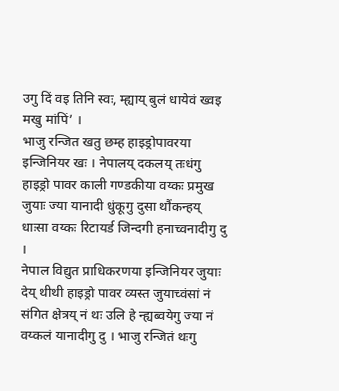उगु दिं वइ तिनि स्वः, म्ह्याय् बुलं धायेवं ख्वइ मखु मांपिं’ ।
भाजु रन्जित खतु छम्ह हाइड्रोपावरया इन्जिनियर खः । नेपालय् दकलय् तःधंगु हाइड्रो पावर काली गण्डकीया वय्कः प्रमुख जुयाः ज्या यानादी धुंकूगु दुसा थौंकन्हय् धाःसा वय्कः रिटायर्ड जिन्दगी हनाच्वनादीगु दु ।
नेपाल विद्युत प्राधिकरणया इन्जिनियर जुयाः देय् थीथी हाइड्रो पावर व्यस्त जुयाच्वंसां नं संगित क्षेत्रय् नं थः उलि हे न्ह्यब्वयेगु ज्या नं वय्कलं यानादीगु दु । भाजु रन्जितं थःगु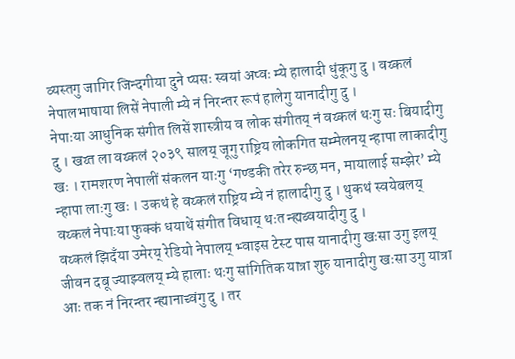व्यस्तगु जागिर जिन्दगीया दुने प्यसः स्वयां अप्वः म्ये हालादी धुंकूगु दु । वय्कलं नेपालभाषाया लिसें नेपाली म्ये नं निरन्तर रूपं हालेगु यानादीगु दु ।
नेपाःया आधुनिक संगीत लिसें शास्त्रीय व लोक संगीतय् नं वय्कलं थःगु सः बियादीगु दु । खय्त ला वय्कलं २०३९ सालय् जूगु राष्ट्रिय लोकगित सम्मेलनय् न्हापा लाकादीगु खः । रामशरण नेपालीं संकलन याःगु ‘गण्डकी तरेर रुन्छ मन, मायालाई सम्झेर’ म्ये न्हापा लाःगु खः । उकथं हे वय्कलं राष्ट्रिय म्ये नं हालादीगु दु । थुकथं स्वयेबलय् वय्कलं नेपाःया फुक्कं धयाथें संगीत विधाय् थःत न्ह्यब्वयादीगु दु ।
वय्कलं झिदँया उमेरय् रेडियो नेपालय् भ्वाइस टेस्ट पास यानादीगु खःसा उगु इलय् जीवन दबू ज्याझ्वलय् म्ये हालाः थःगु सांगितिक यात्रा शुरु यानादीगु खःसा उगु यात्रा आः तक नं निरन्तर न्ह्यानाच्वंगु दु । तर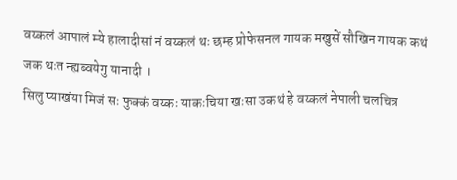वय्कलं आपालं म्ये हालादीसां नं वय्कलं थः छम्ह प्रोफेसनल गायक मखुसें सौखिन गायक कथं जक थःत न्ह्यब्वयेगु यानादी ।
सिलु प्याखंया मिजं सः फुक्कं वय्कः याकःचिया खःसा उकथं हे वय्कलं नेपाली चलचित्र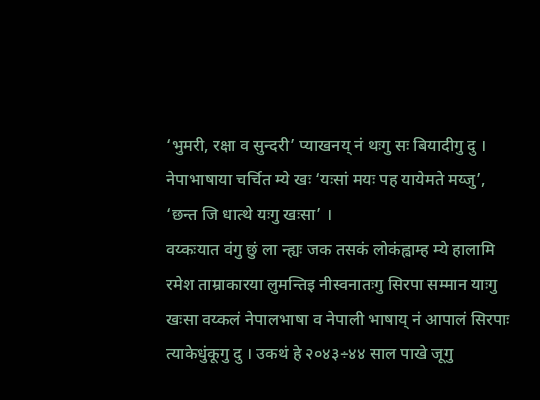‘भुमरी, रक्षा व सुन्दरी’ प्याखनय् नं थःगु सः बियादीगु दु । नेपाभाषाया चर्चित म्ये खः ‘यःसां मयः पह यायेमते मय्जु’, ‘छन्त जि धात्थे यःगु खःसा’ ।
वय्कःयात वंगु छुं ला न्ह्यः जक तसकं लोकंह्वाम्ह म्ये हालामि रमेश ताम्राकारया लुमन्तिइ नीस्वनातःगु सिरपा सम्मान याःगु खःसा वय्कलं नेपालभाषा व नेपाली भाषाय् नं आपालं सिरपाः त्याकेधुंकूगु दु । उकथं हे २०४३÷४४ साल पाखे जूगु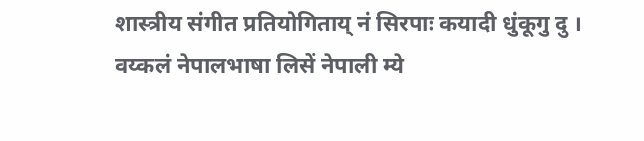शास्त्रीय संगीत प्रतियोगिताय् नं सिरपाः कयादी धुंकूगु दु ।
वय्कलं नेपालभाषा लिसें नेपाली म्ये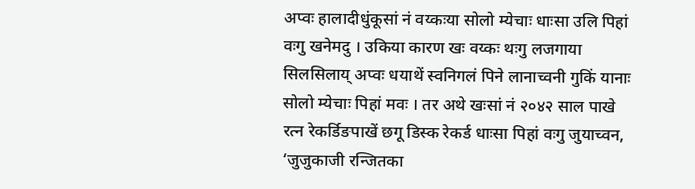अप्वः हालादीधुंकूसां नं वय्कःया सोलो म्येचाः धाःसा उलि पिहां वःगु खनेमदु । उकिया कारण खः वय्कः थःगु लजगाया सिलसिलाय् अप्वः धयाथें स्वनिगलं पिने लानाच्वनी गुकिं यानाः सोलो म्येचाः पिहां मवः । तर अथे खःसां नं २०४२ साल पाखे रत्न रेकर्डिङपाखें छगू डिस्क रेकर्ड धाःसा पिहां वःगु जुयाच्वन, ‘जुजुकाजी रन्जितका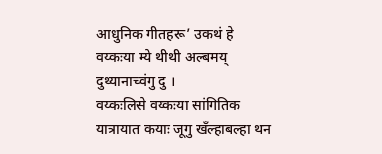आधुनिक गीतहरू’ उकथं हे वय्कःया म्ये थीथी अल्बमय् दुथ्यानाच्वंगु दु ।
वय्कःलिसे वय्कःया सांगितिक यात्रायात कयाः जूगु खँल्हाबल्हा थन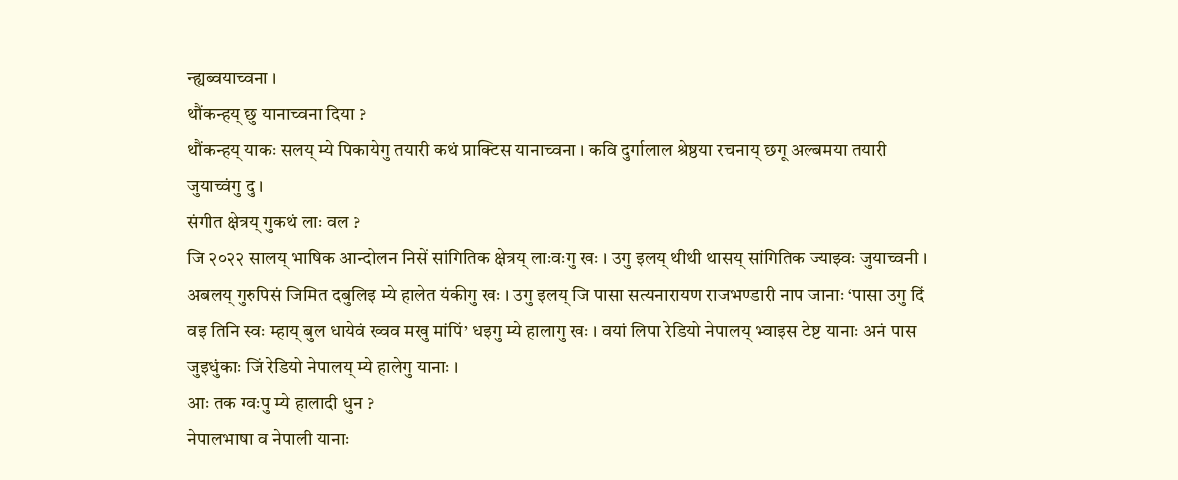न्ह्यब्वयाच्वना ।
थौंकन्हय् छु यानाच्वना दिया ?
थौंकन्हय् याकः सलय् म्ये पिकायेगु तयारी कथं प्राक्टिस यानाच्वना । कवि दुर्गालाल श्रेष्ठया रचनाय् छगू अल्बमया तयारी जुयाच्वंगु दु ।
संगीत क्षेत्रय् गुकथं लाः वल ?
जि २०२२ सालय् भाषिक आन्दोलन निसें सांगितिक क्षेत्रय् लाःवःगु खः । उगु इलय् थीथी थासय् सांगितिक ज्याझ्वः जुयाच्वनी । अबलय् गुरुपिसं जिमित दबुलिइ म्ये हालेत यंकीगु खः । उगु इलय् जि पासा सत्यनारायण राजभण्डारी नाप जानाः ‘पासा उगु दिं वइ तिनि स्वः म्हाय् बुल धायेवं ख्वव मखु मांपिं’ धइगु म्ये हालागु खः । वयां लिपा रेडियो नेपालय् भ्वाइस टेष्ट यानाः अनं पास जुइधुंकाः जिं रेडियो नेपालय् म्ये हालेगु यानाः ।
आः तक ग्वःपु म्ये हालादी धुन ?
नेपालभाषा व नेपाली यानाः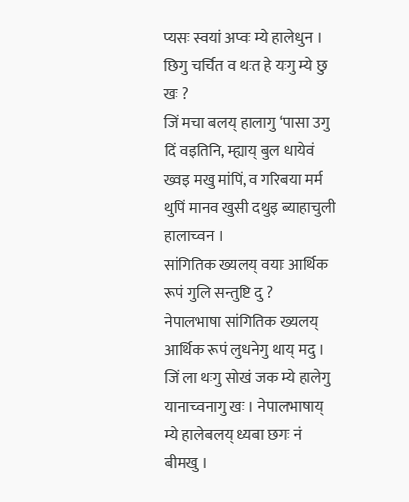प्यसः स्वयां अप्वः म्ये हालेधुन ।
छिगु चर्चित व थःत हे यःगु म्ये छु खः ?
जिं मचा बलय् हालागु ‘पासा उगु दिं वइतिनि, म्ह्याय् बुल धायेवं ख्वइ मखु मांपिं, व गरिबया मर्म थुपिं मानव खुसी दथुइ ब्याहाचुली हालाच्वन ।
सांगितिक ख्यलय् वयाः आर्थिक रूपं गुलि सन्तुष्टि दु ?
नेपालभाषा सांगितिक ख्यलय् आर्थिक रूपं लुधनेगु थाय् मदु । जिं ला थःगु सोखं जक म्ये हालेगु यानाच्वनागु खः । नेपालभाषाय् म्ये हालेबलय् ध्यबा छगः नं बीमखु ।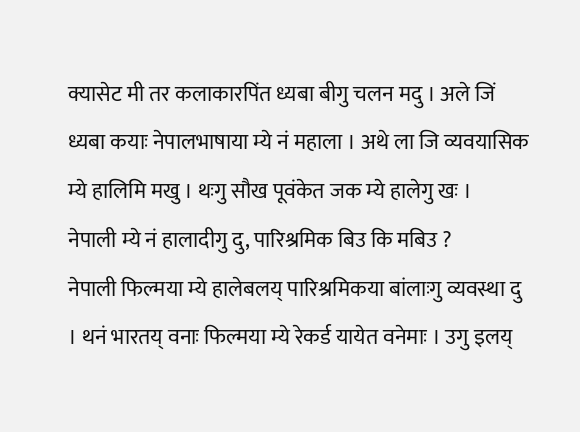क्यासेट मी तर कलाकारपिंत ध्यबा बीगु चलन मदु । अले जिं ध्यबा कयाः नेपालभाषाया म्ये नं महाला । अथे ला जि व्यवयासिक म्ये हालिमि मखु । थःगु सौख पूवंकेत जक म्ये हालेगु खः ।
नेपाली म्ये नं हालादीगु दु, पारिश्रमिक बिउ कि मबिउ ?
नेपाली फिल्मया म्ये हालेबलय् पारिश्रमिकया बांलाःगु व्यवस्था दु । थनं भारतय् वनाः फिल्मया म्ये रेकर्ड यायेत वनेमाः । उगु इलय्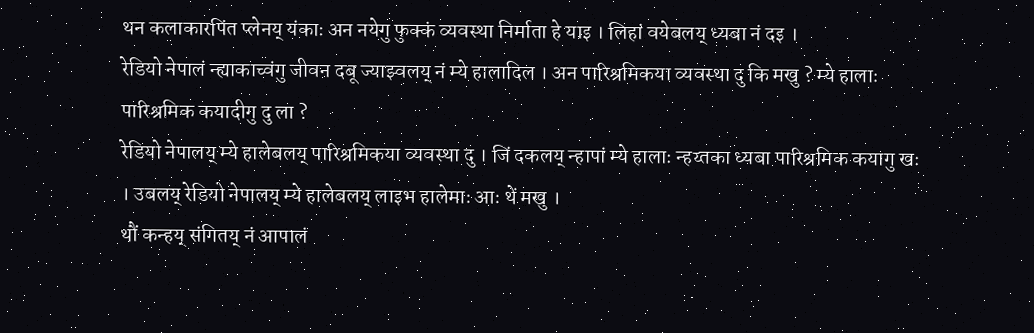थन कलाकारपिंत प्लेनय् यंकाः अन नयेगु फुक्कं व्यवस्था निर्माता हे याइ । लिहां वयेबलय् ध्यबा नं दइ ।
रेडियो नेपालं न्ह्याकाच्वंगु जीवन दबू ज्याझ्वलय् नं म्ये हालादिल । अन पारिश्रमिकया व्यवस्था दु कि मखु ? म्ये हालाः पारिश्रमिक कयादीगु दु ला ?
रेडियो नेपालय् म्ये हालेबलय् पारिश्रमिकया व्यवस्था दु । जिं दकलय् न्हापां म्ये हालाः न्हय्तका ध्यबा पारिश्रमिक कयागु खः । उबलय् रेडियो नेपालय् म्ये हालेबलय् लाइभ हालेमाः आः थें मखु ।
थौं कन्हय् संगितय् नं आपालं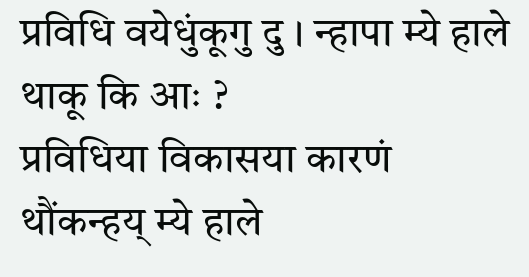प्रविधि वयेधुंकूगु दु । न्हापा म्ये हाले थाकू कि आः ?
प्रविधिया विकासया कारणं थौंकन्हय् म्ये हाले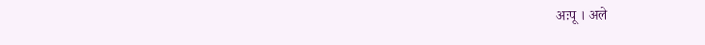अःपू । अले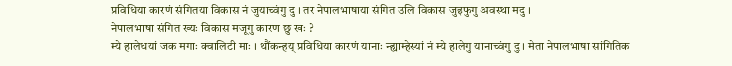प्रविधिया कारणं संगितया विकास नं जुयाच्वंगु दु । तर नेपालभाषाया संगित उलि विकास जुइफुगु अवस्था मदु ।
नेपालभाषा संगित ख्यः विकास मजूगु कारण छु खः ?
म्ये हालेधयां जक मगाः क्वालिटी माः । थौंकन्हय् प्रविधिया कारणं यानाः न्ह्याम्हेस्यां नं म्ये हालेगु यानाच्वंगु दु । मेता नेपालभाषा सांगितिक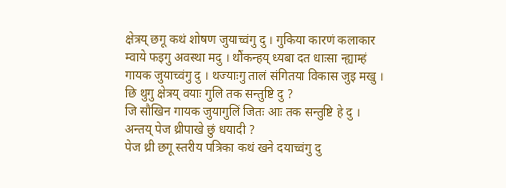क्षेत्रय् छगू कथं शोषण जुयाच्वंगु दु । गुकिया कारणं कलाकार म्वाये फइगु अवस्था मदु । थौंकन्हय् ध्यबा दत धाःसा न्ह्याम्हं गायक जुयाच्वंगु दु । थज्याःगु तालं संगितया विकास जुइ मखु ।
छि थुगु क्षेत्रय् वयाः गुलि तक सन्तुष्टि दु ?
जि सौखिन गायक जुयागुलिं जितः आः तक सन्तुष्टि हे दु ।
अन्तय् पेज थ्रीपाखे छुं धयादी ?
पेज थ्री छगू स्तरीय पत्रिका कथं खने दयाच्वंगु दु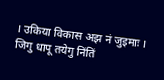। उकिया विकास अझ नं जुइमाः । जिगु धापू तयेगु निंतिं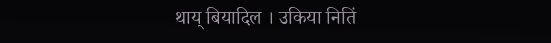थाय् बियादिल । उकिया नितिं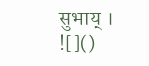सुभाय् ।
![]()